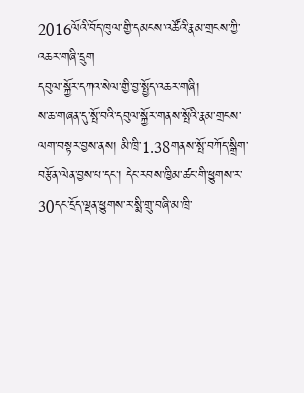2016ལོའི་བོད་ཁུལ་གྱི་དམངས་འཚོའི་རྣམ་གྲངས་ཀྱི་འཆར་གཞི་དྲུག
དབུལ་སྐྱོར་དཀའ་སེལ་གྱི་བྱ་སྤྱོད་འཆར་གཞི།
ས་ཆ་གཞན་དུ་སྤོ་བའི་དབུལ་སྐྱོར་གནས་སྤོའི་རྣམ་གྲངས་ལག་བསྟར་བྱས་ནས། མི་ཁྲི་1.38གནས་སྤོ་བཀོད་སྒྲིག་བརྩོན་ལེན་བྱས་པ་དང་། དེང་རབས་ཁྱིམ་ཚང་གི་ཕྱུགས་ར་30དང་དྲོད་ལྡན་ཕྱུགས་ར་སྨི་གྲུ་བཞི་མ་ཁྲི་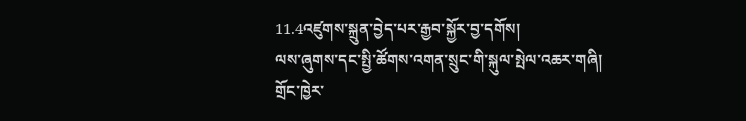11.4འཛུགས་སྐྲུན་བྱེད་པར་རྒྱབ་སྐྱོར་བྱ་དགོས།
ལས་ཞུགས་དང་སྤྱི་ཚོགས་འགན་སྲུང་གི་སྐུལ་སྤེལ་འཆར་གཞི།
གྲོང་ཁྱེར་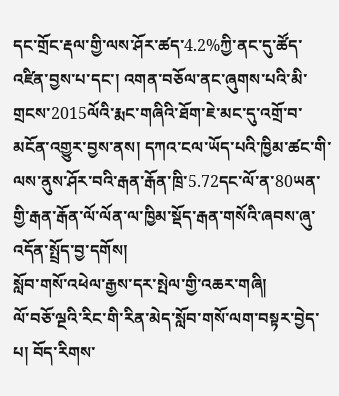དང་གྲོང་རྡལ་གྱི་ལས་ཤོར་ཚད་4.2%ཀྱི་ནང་དུ་ཚོད་འཛིན་བྱས་པ་དང་། འགན་བཅོལ་ནང་ཞུགས་པའི་མི་གྲངས་2015ལོའི་རྨང་གཞིའི་ཐོག་ཇེ་མང་དུ་འགྲོ་བ་མངོན་འགྱུར་བྱས་ནས། དཀའ་ངལ་ཡོད་པའི་ཁྱིམ་ཚང་གི་ལས་ནུས་ཤོར་བའི་རྒན་རྒོན་ཁྲི་5.72དང་ལོ་ན་80ཡན་གྱི་རྒན་རྒོན་ལོ་ལོན་ལ་ཁྱིམ་སྡོད་རྒན་གསོའི་ཞབས་ཞུ་འདོན་སྤྲོད་བྱ་དགོས།
སློབ་གསོ་འཕེལ་རྒྱས་དར་སྤེལ་གྱི་འཆར་གཞི།
ལོ་བཅོ་ལྔའི་རིང་གི་རིན་མེད་སློབ་གསོ་ལག་བསྟར་བྱེད་པ། བོད་རིགས་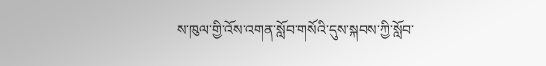ས་ཁུལ་གྱི་འོས་འགན་སློབ་གསོའི་དུས་སྐབས་ཀྱི་སློབ་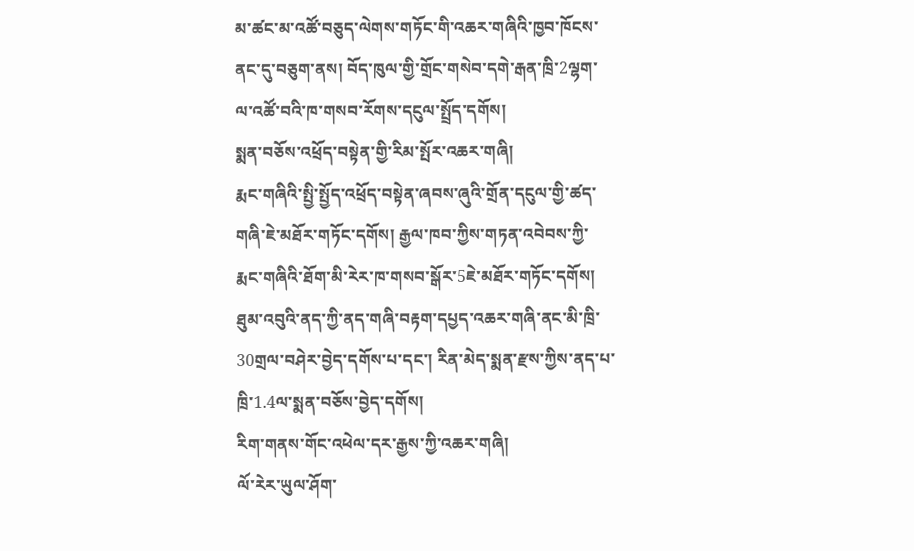མ་ཚང་མ་འཚོ་བཅུད་ལེགས་གཏོང་གི་འཆར་གཞིའི་ཁྱབ་ཁོངས་ནང་དུ་བཅུག་ནས། བོད་ཁུལ་གྱི་གྲོང་གསེབ་དགེ་རྒན་ཁྲི་2ལྷག་ལ་འཚོ་བའི་ཁ་གསབ་རོགས་དངུལ་སྤྲོད་དགོས།
སྨན་བཅོས་འཕྲོད་བསྟེན་གྱི་རིམ་སྤོར་འཆར་གཞི།
རྨང་གཞིའི་སྤྱི་སྤྱོད་འཕྲོད་བསྟེན་ཞབས་ཞུའི་གྲོན་དངུལ་གྱི་ཚད་གཞི་ཇེ་མཐོར་གཏོང་དགོས། རྒྱལ་ཁབ་ཀྱིས་གཏན་འབེབས་ཀྱི་རྨང་གཞིའི་ཐོག་མི་རེར་ཁ་གསབ་སྒོར་5ཇེ་མཐོར་གཏོང་དགོས། ཐུམ་འབུའི་ནད་ཀྱི་ནད་གཞི་བརྟག་དཔྱད་འཆར་གཞི་ནང་མི་ཁྲི་30གྲལ་བཤེར་བྱེད་དགོས་པ་དང་། རིན་མེད་སྨན་རྫས་ཀྱིས་ནད་པ་ཁྲི་1.4ལ་སྨན་བཅོས་བྱེད་དགོས།
རིག་གནས་གོང་འཕེལ་དར་རྒྱས་ཀྱི་འཆར་གཞི།
ལོ་རེར་ཡུལ་ཤོག་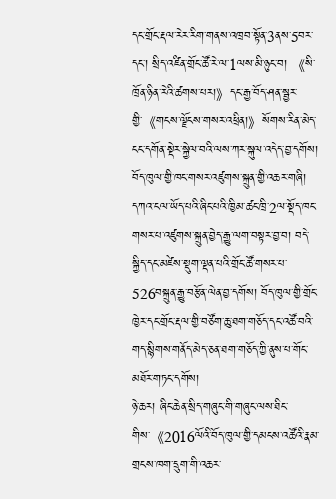དང་གྲོང་རྡལ་རེར་རིག་གནས་འཁྲབ་སྟོན་3ནས་5བར་དང་། སྲིད་འཛིན་གྲོང་ཚོ་རེ་ལ་1ལས་མི་ཉུང་བ། 《སི་ཁྲོན་ཉིན་རེའི་ཚགས་པར།》དང་རྒྱ་བོད་ཤན་སྦྱར་གྱི་《གངས་ལྗོངས་གསར་འཕྲིན།》སོགས་རིན་མེད་ངང་དགོན་སྡེར་སྐྱེལ་བའི་ལས་ཀར་སྐུལ་འདེད་བྱ་དགོས།
བོད་ཁུལ་གྱི་ཁང་གསར་འཛུགས་སྐྲུན་གྱི་འཆར་གཞི།
དཀའ་ངལ་ཡོད་པའི་ཞིང་པའི་ཁྱིམ་ཚང་ཁྲི་2ལ་སྡོད་ཁང་གསར་པ་འཛུགས་སྐྲུན་བྱེད་རྒྱུ་ལག་བསྟར་བྱ་བ། བདེ་སྐྱིད་དང་མཛེས་སྡུག་ལྡན་པའི་གྲོང་ཚོ་གསར་པ་526བསྐྲུན་རྒྱུ་བརྩོན་ལེན་བྱ་དགོས། བོད་ཁུལ་གྱི་གྲོང་ཁྱེར་དང་གྲོང་རྡལ་གྱི་བཙོག་ཆུ་ཐག་གཅོད་དང་འཚོ་བའི་གད་སྙིགས་གནོད་མེད་ཅན་ཐག་གཅོད་ཀྱི་ནུས་པ་གོང་མཐོར་གཏང་དགོས།
ཉེ་ཆར། ཞིང་ཆེན་སྲིད་གཞུང་གི་གཞུང་ལས་ཐིང་གིས་《2016ལོའི་བོད་ཁུལ་གྱི་དམངས་འཚོའི་རྣམ་གྲངས་ཁག་དྲུག་གི་འཆར་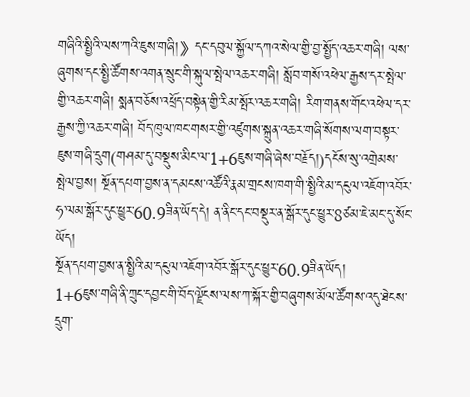གཞིའི་སྤྱིའི་ལས་ཀའི་ཇུས་གཞི།》དང་དབུལ་སྐྱོལ་དཀའ་སེལ་གྱི་བྱ་སྤྱོད་འཆར་གཞི། ལས་ཞུགས་དང་སྤྱི་ཚོགས་འགན་སྲུང་གི་སྐུལ་སྤེལ་འཆར་གཞི། སློབ་གསོ་འཕེལ་རྒྱས་དར་སྤེལ་གྱི་འཆར་གཞི། སྨན་བཅོས་འཕྲོད་བསྟེན་གྱི་རིམ་སྤོར་འཆར་གཞི། རིག་གནས་གོང་འཕེལ་དར་རྒྱས་ཀྱི་འཆར་གཞི། བོད་ཁུལ་ཁང་གསར་གྱི་འཛུགས་སྐྲུན་འཆར་གཞི་སོགས་ལག་བསྟར་ཇུས་གཞི་དྲུག(གཤམ་དུ་བསྡུས་མིང་ལ་1+6ཇུས་གཞི་ཞེས་བརྗོད།)དངོས་སུ་འགྲེམས་སྤེལ་བྱས། སྔོན་དཔག་བྱས་ན་དམངས་འཚོའི་རྣམ་གྲངས་ཁག་གི་སྤྱིའི་མ་དངུལ་འཇོག་འབོར་ཧ་ལམ་སྒོར་དུང་ཕྱུར་60.9ཟིན་ཡོད་དེ། ན་ནིང་དང་བསྡུར་ན་སྒོར་དུང་ཕྱུར་8ཙམ་ཇེ་མང་དུ་སོང་ཡོད།
སྔོན་དཔག་བྱས་ན་སྤྱིའི་མ་དངུལ་འཇོག་འབོར་སྒོར་དུང་ཕྱུར་60.9ཟིན་ཡོད།
1+6ཇུས་གཞི་ནི་ཀྲུང་དབྱང་གི་བོད་ལྗོངས་ལས་ཀ་སྐོར་གྱི་བཞུགས་མོལ་ཚོགས་འདུ་ཐེངས་དྲུག་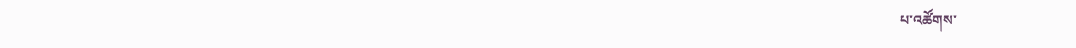པ་འཚོགས་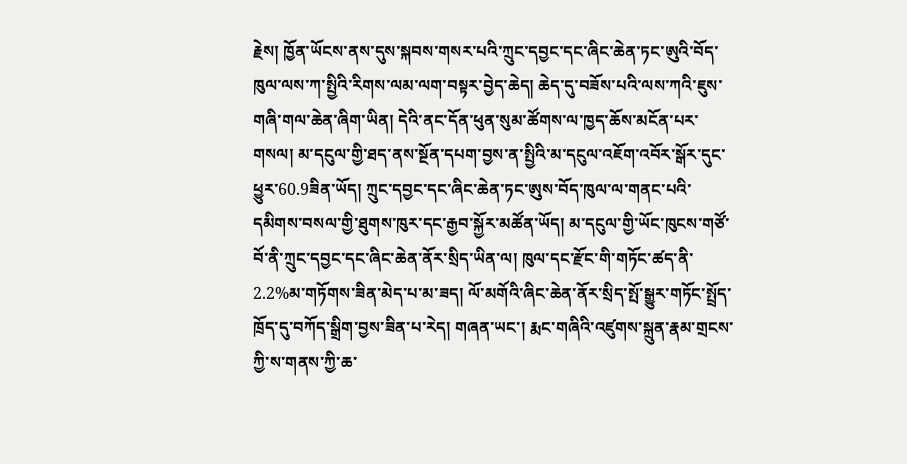རྗེས། ཁྱོན་ཡོངས་ནས་དུས་སྐབས་གསར་པའི་ཀྲུང་དབྱང་དང་ཞིང་ཆེན་ཏང་ཨུའི་བོད་ཁུལ་ལས་ཀ་སྤྱིའི་རིགས་ལམ་ལག་བསྟར་བྱེད་ཆེད། ཆེད་དུ་བཟོས་པའི་ལས་ཀའི་ཇུས་གཞི་གལ་ཆེན་ཞིག་ཡིན། དེའི་ནང་དོན་ཕུན་སུམ་ཚོགས་ལ་ཁྱད་ཆོས་མངོན་པར་གསལ། མ་དངུལ་གྱི་ཐད་ནས་སྔོན་དཔག་བྱས་ན་སྤྱིའི་མ་དངུལ་འཇོག་འབོར་སྒོར་དུང་ཕྱུར་60.9ཟིན་ཡོད། ཀྲུང་དབྱང་དང་ཞིང་ཆེན་ཏང་ཨུས་བོད་ཁུལ་ལ་གནང་པའི་དམིགས་བསལ་གྱི་ཐུགས་ཁུར་དང་རྒྱབ་སྐྱོར་མཚོན་ཡོད། མ་དངུལ་གྱི་ཡོང་ཁུངས་གཙོ་བོ་ནི་ཀྲུང་དབྱང་དང་ཞིང་ཆེན་ནོར་སྲིད་ཡིན་ལ། ཁུལ་དང་རྫོང་གི་གཏོང་ཚད་ནི་2.2%མ་གཏོགས་ཟིན་མེད་པ་མ་ཟད། ལོ་མགོའི་ཞིང་ཆེན་ནོར་སྲིད་སྤོ་སྒྱུར་གཏོང་སྤྲོད་ཁྲོད་དུ་བཀོད་སྒྲིག་བྱས་ཟིན་པ་རེད། གཞན་ཡང་། རྨང་གཞིའི་འཛུགས་སྐྲུན་རྣམ་གྲངས་ཀྱི་ས་གནས་ཀྱི་ཆ་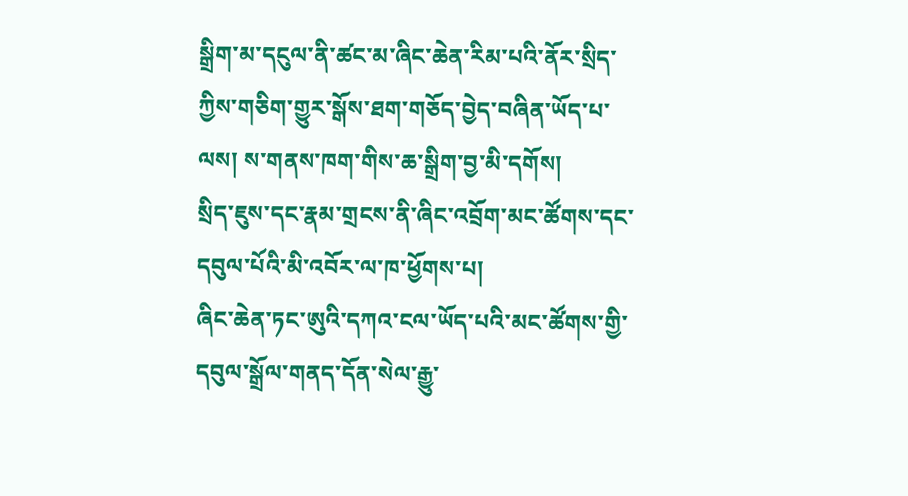སྒྲིག་མ་དངུལ་ནི་ཚང་མ་ཞིང་ཆེན་རིམ་པའི་ནོར་སྲིད་ཀྱིས་གཅིག་གྱུར་སྒོས་ཐག་གཅོད་བྱེད་བཞིན་ཡོད་པ་ལས། ས་གནས་ཁག་གིས་ཆ་སྒྲིག་བྱ་མི་དགོས།
སྲིད་ཇུས་དང་རྣམ་གྲངས་ནི་ཞིང་འབྲོག་མང་ཚོགས་དང་དབུལ་པོའི་མི་འབོར་ལ་ཁ་ཕྱོགས་པ།
ཞིང་ཆེན་ཏང་ཨུའི་དཀའ་ངལ་ཡོད་པའི་མང་ཚོགས་གྱི་དབུལ་སྒྲོལ་གནད་དོན་སེལ་རྒྱུ་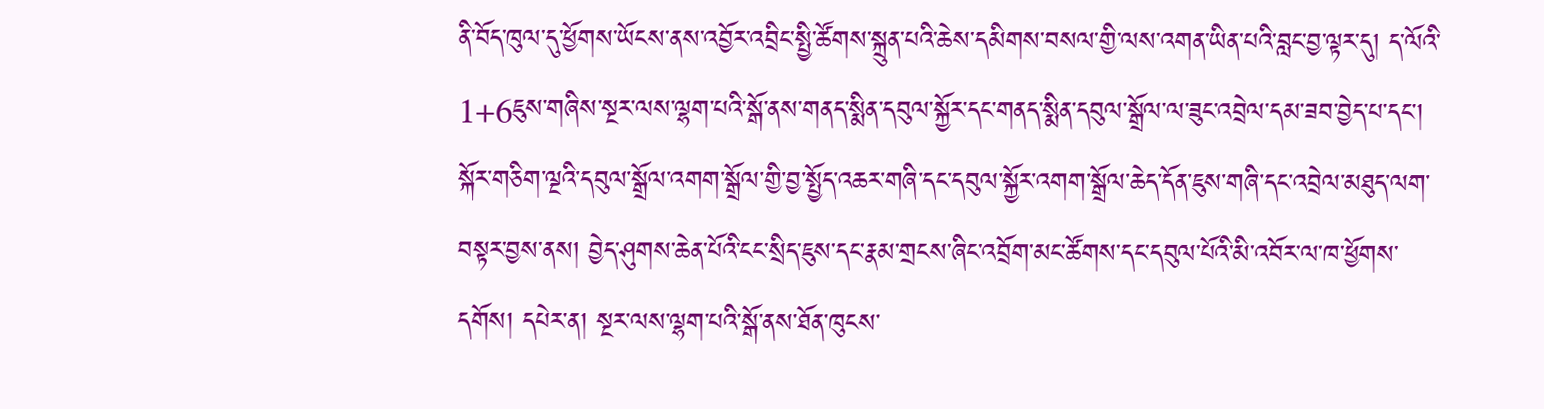ནི་བོད་ཁུལ་དུ་ཕྱོགས་ཡོངས་ནས་འབྱོར་འབྲིང་སྤྱི་ཚོགས་སྐྲུན་པའི་ཆེས་དམིགས་བསལ་གྱི་ལས་འགན་ཡིན་པའི་བླང་བྱ་ལྟར་དུ། ད་ལོའི་1+6ཇུས་གཞིས་སྔར་ལས་ལྷག་པའི་སྒོ་ནས་གནད་སྨིན་དབུལ་སྐྱོར་དང་གནད་སྨིན་དབུལ་སྒྲོལ་ལ་ཟུང་འབྲེལ་དམ་ཟབ་བྱེད་པ་དང་། སྐོར་གཅིག་ལྔའི་དབུལ་སྒྲོལ་འགག་སྒྲོལ་གྱི་བྱ་སྤྱོད་འཆར་གཞི་དང་དབུལ་སྐྱོར་འགག་སྒྲོལ་ཆེད་དོན་ཇུས་གཞི་དང་འབྲེལ་མཐུད་ལག་བསྟར་བྱས་ནས། བྱེད་ཤུགས་ཆེན་པོའི་ངང་སྲིད་ཇུས་དང་རྣམ་གྲངས་ཞིང་འབྲོག་མང་ཚོགས་དང་དབུལ་པོའི་མི་འབོར་ལ་ཁ་ཕྱོགས་དགོས། དཔེར་ན། སྔར་ལས་ལྷག་པའི་སྒོ་ནས་ཐོན་ཁུངས་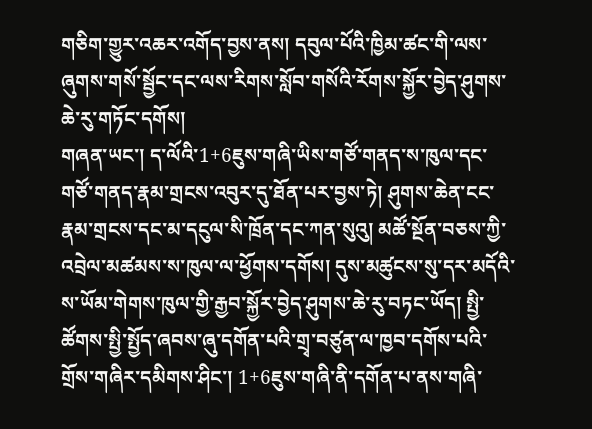གཅིག་གྱུར་འཆར་འགོད་བྱས་ནས། དབུལ་པོའི་ཁྱིམ་ཚང་གི་ལས་ཞུགས་གསོ་སྦྱོང་དང་ལས་རིགས་སློབ་གསོའི་རོགས་སྐྱོར་བྱེད་ཤུགས་ཆེ་རུ་གཏོང་དགོས།
གཞན་ཡང་། ད་ལོའི་1+6ཇུས་གཞི་ཡིས་གཙོ་གནད་ས་ཁུལ་དང་གཙོ་གནད་རྣམ་གྲངས་འབུར་དུ་ཐོན་པར་བྱས་ཏེ། ཤུགས་ཆེན་ངང་རྣམ་གྲངས་དང་མ་དངུལ་སི་ཁྲོན་དང་ཀན་སུའུ། མཚོ་སྔོན་བཅས་ཀྱི་འབྲེལ་མཚམས་ས་ཁུལ་ལ་ཕྱོགས་དགོས། དུས་མཚུངས་སུ་དར་མདོའི་ས་ཡོམ་གེགས་ཁུལ་གྱི་རྒྱབ་སྐྱོར་བྱེད་ཤུགས་ཆེ་རུ་བཏང་ཡོད། སྤྱི་ཚོགས་སྤྱི་སྤྱོད་ཞབས་ཞུ་དགོན་པའི་གྲྭ་བཙུན་ལ་ཁྱབ་དགོས་པའི་གྲོས་གཞིར་དམིགས་ཤིང་། 1+6ཇུས་གཞི་ནི་དགོན་པ་ནས་གཞི་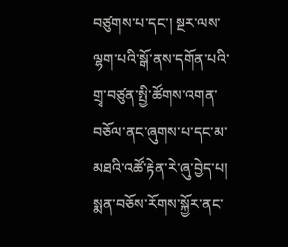བཙུགས་པ་དང་། སྔར་ལས་ལྷག་པའི་སྒོ་ནས་དགོན་པའི་གྲྭ་བཙུན་སྤྱི་ཚོགས་འགན་བཅོལ་ནང་ཞུགས་པ་དང་མ་མཐའི་འཚོ་རྟེན་རེ་ཞུ་བྱེད་པ། སྨན་བཅོས་རོགས་སྐྱོར་ནང་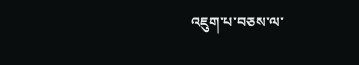འཇུག་པ་བཅས་ལ་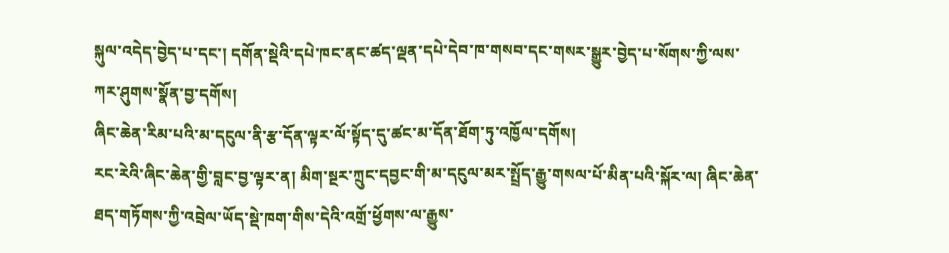སྐུལ་འདེད་བྱེད་པ་དང་། དགོན་སྡེའི་དཔེ་ཁང་ནང་ཚད་ལྡན་དཔེ་དེབ་ཁ་གསབ་དང་གསར་སྒྱུར་བྱེད་པ་སོགས་ཀྱི་ལས་ཀར་ཤུགས་སྣོན་བྱ་དགོས།
ཞིང་ཆེན་རིམ་པའི་མ་དངུལ་ནི་རྩ་དོན་ལྟར་ལོ་སྟོད་དུ་ཚང་མ་དོན་ཐོག་ཏུ་འཁྱོལ་དགོས།
རང་རེའི་ཞིང་ཆེན་གྱི་བླང་བྱ་ལྟར་ན། མིག་སྔར་ཀྲུང་དབྱང་གི་མ་དངུལ་མར་སྤྲོད་རྒྱུ་གསལ་པོ་མིན་པའི་སྐོར་ལ། ཞིང་ཆེན་ཐད་གཏོགས་ཀྱི་འབྲེལ་ཡོད་སྡེ་ཁག་གིས་དེའི་འགྲོ་ཕྱོགས་ལ་རྒྱུས་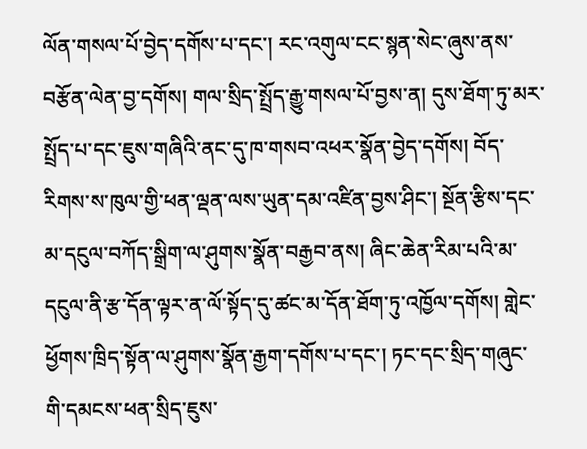ལོན་གསལ་པོ་བྱེད་དགོས་པ་དང་། རང་འགུལ་ངང་སྙན་སེང་ཞུས་ནས་བརྩོན་ལེན་བྱ་དགོས། གལ་སྲིད་སྤྲོད་རྒྱུ་གསལ་པོ་བྱས་ན། དུས་ཐོག་ཏུ་མར་སྤྲོད་པ་དང་ཇུས་གཞིའི་ནང་དུ་ཁ་གསབ་འཕར་སྣོན་བྱེད་དགོས། བོད་རིགས་ས་ཁུལ་གྱི་ཕན་ལྡན་ལས་ཡུན་དམ་འཛིན་བྱས་ཤིང་། སྔོན་རྩིས་དང་མ་དངུལ་བཀོད་སྒྲིག་ལ་ཤུགས་སྣོན་བརྒྱབ་ནས། ཞིང་ཆེན་རིམ་པའི་མ་དངུལ་ནི་རྩ་དོན་ལྟར་ན་ལོ་སྟོད་དུ་ཚང་མ་དོན་ཐོག་ཏུ་འཁྱོལ་དགོས། གླེང་ཕྱོགས་ཁྲིད་སྟོན་ལ་ཤུགས་སྣོན་རྒྱག་དགོས་པ་དང་། ཏང་དང་སྲིད་གཞུང་གི་དམངས་ཕན་སྲིད་ཇུས་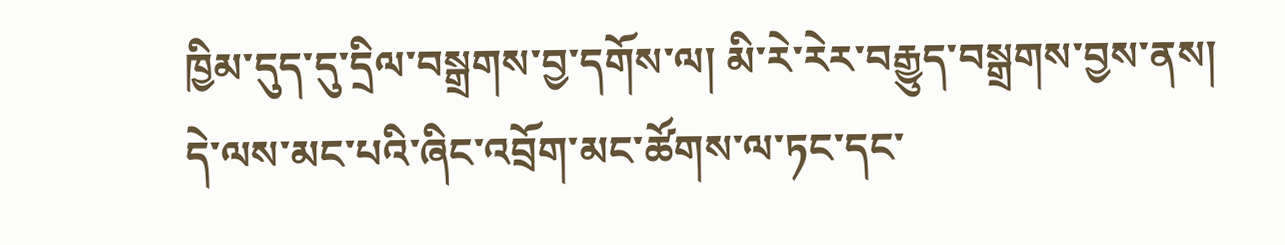ཁྱིམ་དུད་དུ་དྲིལ་བསྒྲགས་བྱ་དགོས་ལ། མི་རེ་རེར་བརྒྱུད་བསྒྲགས་བྱས་ནས། དེ་ལས་མང་པའི་ཞིང་འབྲོག་མང་ཚོགས་ལ་ཏང་དང་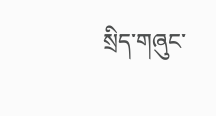སྲིད་གཞུང་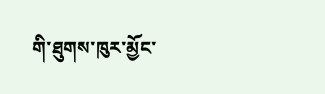གི་ཐུགས་ཁུར་མྱོང་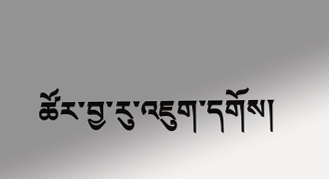ཚོར་བྱ་རུ་འཇུག་དགོས།